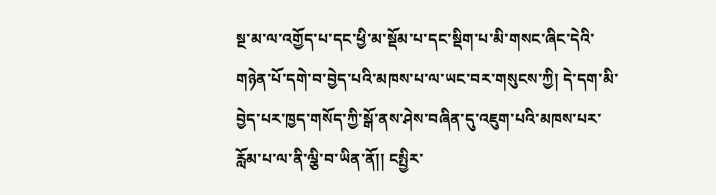སྔ་མ་ལ་འགྱོད་པ་དང་ཕྱི་མ་སྡོམ་པ་དང་སྡིག་པ་མི་གསང་ཞིང་དེའི་གཉེན་པོ་དགེ་བ་བྱེད་པའི་མཁས་པ་ལ་ཡང་བར་གསུངས་ཀྱི། དེ་དག་མི་བྱེད་པར་ཁྱད་གསོད་ཀྱི་སྒོ་ནས་ཤེས་བཞིན་དུ་འཇུག་པའི་མཁས་པར་རློམ་པ་ལ་ནི་ལྕི་བ་ཡིན་ནོ།། ངསྤྱིར་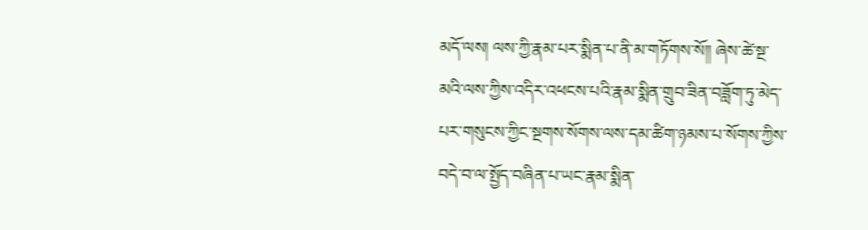མདོ་ལས། ལས་ཀྱི་རྣམ་པར་སྨིན་པ་ནི་མ་གཏོགས་སོ།། ཞེས་ཚེ་སྔ་མའི་ལས་ཀྱིས་འདིར་འཕངས་པའི་རྣམ་སྨིན་གྲུབ་ཟིན་བཟློག་ཏུ་མེད་པར་གསུངས་ཀྱིང་སྔགས་སོགས་ལས་དམ་ཚིག་ཉམས་པ་སོགས་ཀྱིས་བདེ་བ་ལ་སྤྱོད་བཞིན་པ་ཡང་རྣམ་སྨིན་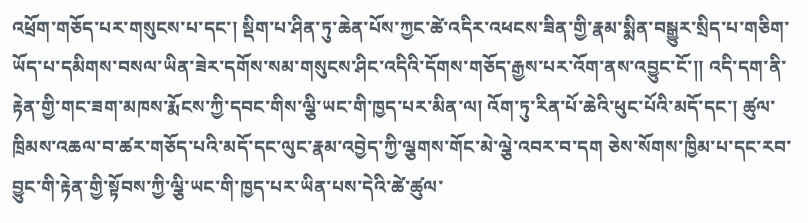འཕྲོག་གཅོད་པར་གསུངས་པ་དང་། སྡིག་པ་ཤིན་ཏུ་ཆེན་པོས་ཀྱང་ཚེ་འདིར་འཕངས་ཟིན་གྱི་རྣམ་སྨིན་བསྒྱུར་སྲིད་པ་གཅིག་ཡོད་པ་དམིགས་བསལ་ཡིན་ཟེར་དགོས་སམ་གསུངས་ཤིང་འདིའི་དོགས་གཅོད་རྒྱས་པར་འོག་ནས་འབྱུང་ངོ་།། འདི་དག་ནི་རྟེན་གྱི་གང་ཟག་མཁས་རྨོངས་ཀྱི་དབང་གིས་ལྕི་ཡང་གི་ཁྱད་པར་མིན་ལ། འོག་ཏུ་རིན་པོ་ཆེའི་ཕུང་པོའི་མདོ་དང་། ཚུལ་ཁྲིམས་འཆལ་བ་ཚར་གཅོད་པའི་མདོ་དང་ལུང་རྣམ་འབྱེད་ཀྱི་ལྕགས་གོང་མེ་ལྕེ་འབར་བ་དག ཅེས་སོགས་ཁྱིམ་པ་དང་རབ་བྱུང་གི་རྟེན་གྱི་སྟོབས་ཀྱི་ལྕི་ཡང་གི་ཁྱད་པར་ཡིན་པས་དེའི་ཚེ་ཚུལ་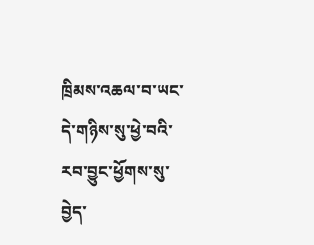ཁྲིམས་འཆལ་བ་ཡང་དེ་གཉིས་སུ་ཕྱེ་བའི་རབ་བྱུང་ཕྱོགས་སུ་བྱེད་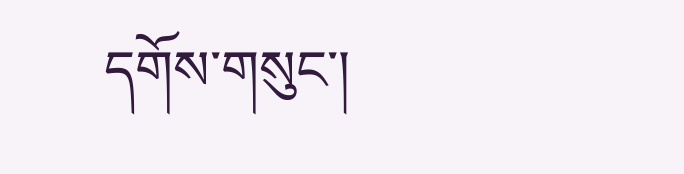དགོས་གསུང་།